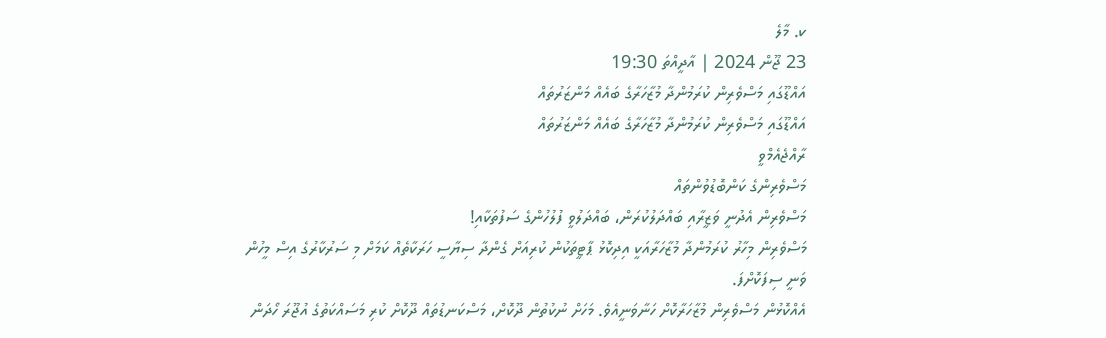ކ. މާލެ
23 ޖޫން 2024 | އާދީއްތަ 19:30
އައްޑޫގައި މަސްވެރިން ކުރަމުންދާ މުޒާހަރާގެ ބައެއް މަންޒަރުތައް
އައްޑޫގައި މަސްވެރިން ކުރަމުންދާ މުޒާހަރާގެ ބައެއް މަންޒަރުތައް
ރާއްޖެއެމްވީ
މަސްވެރިންގެ ކަންބޮޑުވުންތައް
މަސްވެރިން އެދުނީ ވަޒީރާއި ބައްދަލުކުރަން، ބައްދަލުވީ ފުލުހުންގެ ސަފުތަކާއި!
މަސްވެރިން މިހާރު ކުރަމުންދާ މުޒާހަރާއަކީ އިދިކޮޅު ޕާޓީތަކުން ކުރިއަށް ގެންދާ ސިޔާސީ ހަރަކާތެއް ކަމަށް މި ސަރުކާރުގެ އިސް މީހުން ވަނީ ސިފަކޮށްފަ.
އެއްކޮޅުން މަސްވެރިން މުޒާހަރާކޮށް ހަނާވަނީއެވެ. މަހަށް ނުކުތުން ދޫކޮށް، މަސްކަނޑުތައް ދޫކޮށް ކުރި މަސައްކަތުގެ އުޖޫރަ ހޯދަން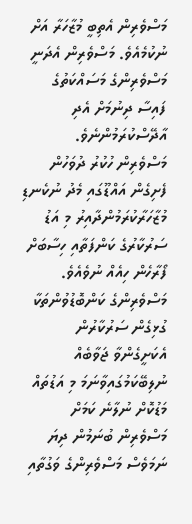މަސްވެރިން އެތިބީ މުޒާހަރާ އަށް ނުކުމެއެވެ. މަސްވެރިން އެދަނީ މަސްވެރިންގެ މަސައްކަތުގެ ފައިސާ ދިނުމަށް އެދި އާދޭސްކުރަމުންނެވެ.
މަސްވެރިން ހުކުރު ދުވަހުން ފެށިގެން އައްޑޫގައި މެދު ނުކެނޑި މުޒާހަރާކުރަމުންދާއިރު މި އަޑު ސަރުކާރުގެ ކަންފަތާއި ހިސާބަށް ފޯރާހެން ހިއެއް ނުވެއެވެ. މަސްވެރިންގެ ކަންބޮޑުވުންތަކާ ގުޅިގެން ސަރުކާރުން އެކަށީގެންވާ ޖަވާބެއް ނުލިބޭކަމުގައިވާނަމަ މި އަޑުތައް މަޑުކޮށް ނުލާނެ ކަމަށް މަސްވެރިން ބުނަމުން ދިޔަ ނަމަވެސް މަސްވެރިންގެ ވަގުތާއި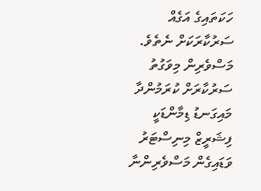ހަކަތައިގެ އަގެއް ސަރުކާރަކަށް ނެތެވެ. މަސްވެރިން މިވަގުތު ސަރުކާރަށް ކުރަމުންދާ މައިގަނޑު ޑިމާންޑަކީ ފިޝަރީޒް މިނިސްޓަރު ވަޑައިގެން މަސްވެރިންނާ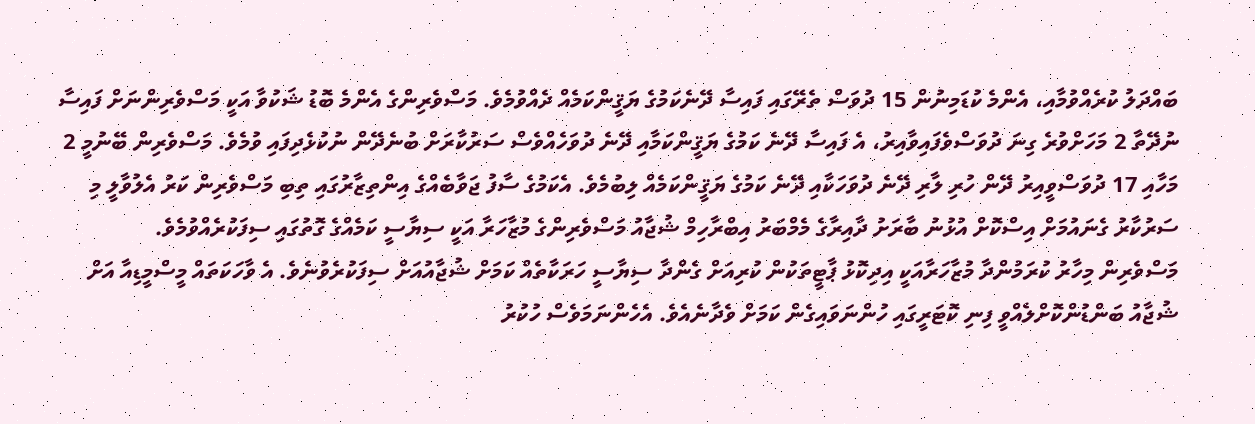ބައްދަލު ކުރެއްވުމާއި، އެންމެ ކުޑަމިނުން 15 ދުވަސް ތެރޭގައި ފައިސާ ދޭނެކަމުގެ ޔަޤީންކަމެއް ދެއްވުމެވެ. މަސްވެރިންގެ އެންމެ ބޮޑު ޝަކުވާ އަކީ މަސްވެރިންނަށް ފައިސާ ނުދޭތާ 2 މަހަށްވުރެ ގިނަ ދުވަސްވެފައިވާއިރު، އެ ފައިސާ ދޭނެ ކަމުގެ ޔަޤީންކަމާއި ދޭނެ ދުވަހެއްވެސް ސަރުކާރަށް ބުނެދޭން ނުކުޅެދިފައި ވުމެވެ. މަސްވެރިން ބޭނުމީ 2 މަހާއި 17 ދުވަސްވީއިރު ދޭން ހުރި ލާރި ދޭނެ ދުވަހަކާއި ދޭނެ ކަމުގެ ޔަޤީންކަމެއް ލިބުމެވެ. އެކަމުގެ ސާފު ޖަވާބެއްގެ އިންތިޒާރުގައި ތިބި މަސްވެރިން ކަރު އެލުވާލީ މި ސަރުކާރު ގެނައުމަށް އިސްކޮށް އުޅުނު ބާރަށު ދާއިރާގެ މެމްބަރު އިބްރާހިމް ޝުޖާއު މަސްވެރިންގެ މުޒާހަރާ އަކީ ސިޔާސީ ކަމެއްގެ ގޮތުގައި ސިފަކުރެއްވުމެވެ.
މަސްވެރިން މިހާރު ކުރަމުންދާ މުޒާހަރާއަކީ އިދިކޮޅު ޕާޓީތަކުން ކުރިއަށް ގެންދާ ސިޔާސީ ހަރަކާތެއް ކަމަށް ޝުޖާއުއަށް ސިފަކުރެވުނެވެ. އެ ވާހަކަތައް މީސްމީޑިއާ އަށް ޝުޖާއު ބަންޑުންކޮށްލެއްވީ ފިނި ކޮޓަރީގައި ހުންނަވައިގެން ކަމަށް ވެދާނެއެވެ. އެހެންނަމަވެސް ހުކުރު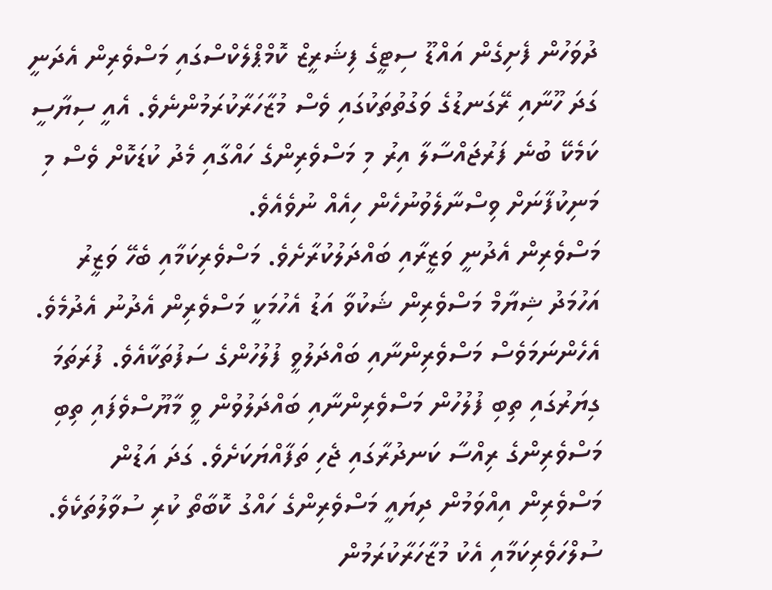ދުވަހުން ފެށިގެން އައްޑޫ ސިޓީގެ ފިޝަރީޒް ކޮމްޕްލެކްސްގައި މަސްވެރިން އެދަނީ ގަދަ ހޫނާއި ރޭގަނޑުގެ ވަގުތުތަކުގައި ވެސް މުޒާހަރާކުރަމުންނެވެ. އެއީ ސިޔާސީ ކަމެކޭ ބުނެ ފަރުޖައްސާލާ އިރު މި މަސްވެރިންގެ ހައްގާއި މެދު ކުޑަކޮށް ވެސް މި މަނިކުފާނަށް ވިސްނާލެވުނުހެން ހިއެއް ނުވެއެވެ.
މަސްވެރިން އެދުނީ ވަޒީރާއި ބައްދަލުކުރާށެވެ. މަސްވެރިކަމާއި ބެހޭ ވަޒީރު އަހުމަދު ޝިޔާމް މަސްވެރިން ޝަކުވާ އަޑު އެހުމަކީ މަސްވެރިން އެދުނު އެދުމެވެ. އެހެންނަމަވެސް މަސްވެރިންނާއި ބައްދަލުވީ ފުލުހުންގެ ސަފުތަކާއެވެ. ފުރަތަމަ ގިޔަރުގައި ތިބި ފުލުހުން މަސްވެރިންނާއި ބައްދަލުވުން ވީ މާޔޫސްވެފައި ތިބި މަސްވެރިންގެ ރިއްސާ ކަނދުރާގައި ޖެހި ތަފާއްޔަކަށެވެ. ގަދަ އަޑުން މަސްވެރިން އިއްވަމުން ދިޔައީ މަސްވެރިންގެ ހައްގު ކޮބާތޯ ކުރި ސުވާލުތަކެވެ. ސުލްހަވެރިކަމާއި އެކު މުޒާހަރާކުރަމުން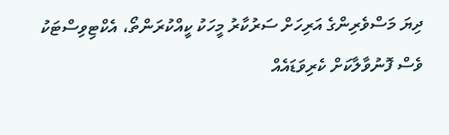ދިޔަ މަސްވެރިންގެ އަރިހަށް ސަރުކާރު މީހަކު ކީއްކުރަންތޯ، އެކްޓިވިސްޓަކު ވެސް ފޮނުވާލާކަށް ކެރިވަޑައެއް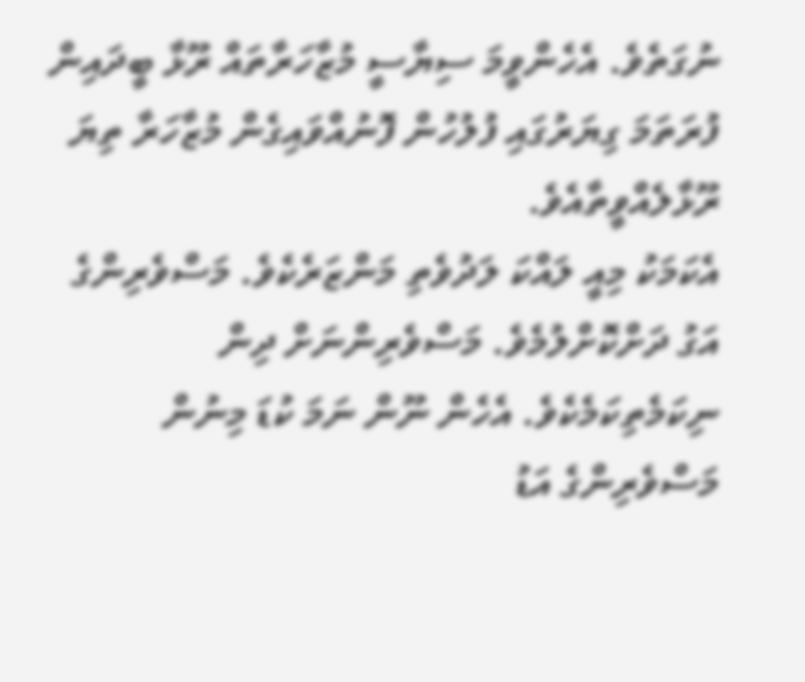ނުގަތެވެ. އެހެންވީމަ ސިޔާސީ މުޒާހަރާތައް ރޫޅާ ބީދައިން ފުރަތަމަ ގިޔަރުގައި ފުލުހުން ފޮނުއްވައިގެން މުޒާހަރާ ތިޔަ ރޫޅާލެއްވީތާއެވެ.
އެކަމަކު މިއީ ލައްކަ ލަދުވެތި މަންޒަރެކެވެ. މަސްވެރިންގެ އަގު ދަށްކޮށްލުމެވެ. މަސްވެރިންނަށް ދިން ނިކަމެތިކަމެކެވެ. އެހެން ނޫން ނަމަ ކުޑަ މިނުން މަސްވެރިންގެ އަޑު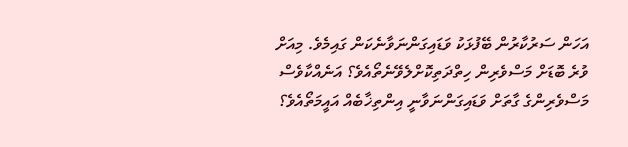އަހަން ސަރުކާރުން ބޭފުޅަކު ވަޑައިގަންނަވާނެކަން ގައިމެވެ. މިއަށް ވުރެ ބޮޑަށް މަސްވެރިން ހިތްދަތިކޮށްލެވޭނެތޯއެވެ؟ އަނެއްކާވެސް މަސްވެރިންގެ ގާތަށް ވަޑައިގަންނަވާނީ އިންތިޚާބެއް އައީމަތޯއެވެ؟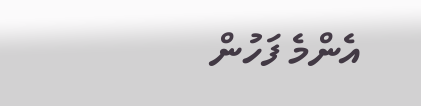އެންމެ ފަހުން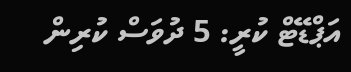އަޕްޑޭޓް ކުރީ: 5 ދުވަސް ކުރިން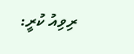ރިވިއު ކުރީ: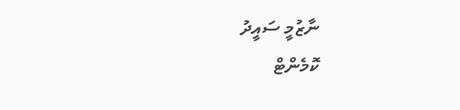ނާޒުމީ ސައީދު
ކޮމެންޓް